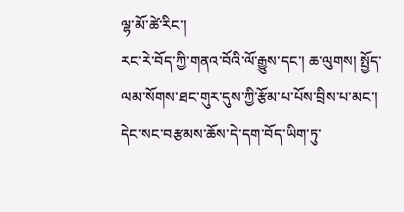ལྷ་མོ་ཚེ་རིང་།
རང་རེ་བོད་ཀྱི་གནའ་བོའི་ལོ་རྒྱུས་དང་། ཆ་ལུགས། སྤྱོད་ལམ་སོགས་ཐང་གུར་དུས་ཀྱི་རྩོམ་པ་པོས་བྲིས་པ་མང་། དེང་སང་བརྩམས་ཆོས་དེ་དག་བོད་ཡིག་ཏུ་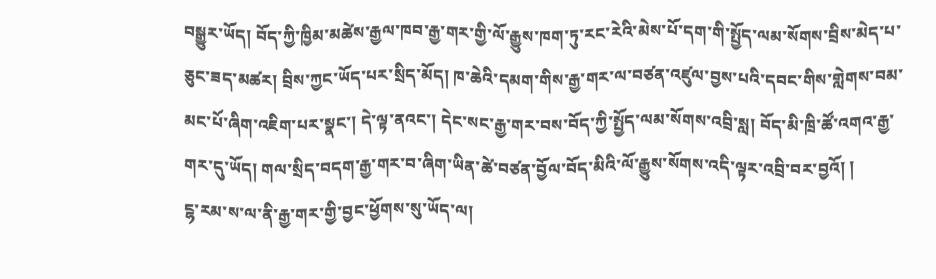བསྒྱུར་ཡོད། བོད་ཀྱི་ཁྱིམ་མཚེས་རྒྱལ་ཁབ་རྒྱ་གར་གྱི་ལོ་རྒྱུས་ཁག་ཏུ་རང་རེའི་མེས་པོ་དག་གི་སྤྱོད་ལམ་སོགས་བྲིས་མེད་པ་ཅུང་ཟད་མཚར། བྲིས་ཀྱང་ཡོད་པར་སྲིད་མོད། ཁ་ཆེའི་དམག་གིས་རྒྱ་གར་ལ་བཙན་འཛུལ་བྱས་པའི་དབང་གིས་གླེགས་བམ་མང་པོ་ཞིག་འཇིག་པར་སྣང་། དེ་ལྟ་ནའང་། དེང་སང་རྒྱ་གར་བས་བོད་ཀྱི་སྤྱོད་ལམ་སོགས་འབྲི་སླ། བོད་མི་ཁྲི་ཚོ་འགའ་རྒྱ་གར་དུ་ཡོད། གལ་སྲིད་བདག་རྒྱ་གར་བ་ཞིག་ཡིན་ཚེ་བཙན་བྱོལ་བོད་མིའི་ལོ་རྒྱུས་སོགས་འདི་ལྟར་འབྲི་བར་བྱའོ། །
ངྷ་རམ་ས་ལ་ནི་རྒྱ་གར་གྱི་བྱང་ཕྱོགས་སུ་ཡོད་ལ།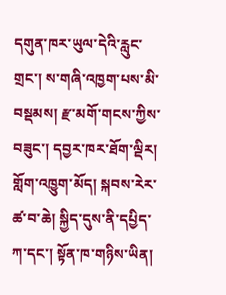དགུན་ཁར་ཡུལ་དེའི་རླུང་གྲང་། ས་གཞི་འཁྱག་པས་མི་བསྡམས། རྫ་མགོ་གངས་ཀྱིས་བཟུང་། དབྱར་ཁར་ཐོག་ལྡིར། གློག་འཁྱུག་མོད། སྐབས་རེར་ཚ་བ་ཆེ། སྐྱིད་དུས་ནི་དཔྱིད་ཀ་དང་། སྟོན་ཁ་གཉིས་ཡིན།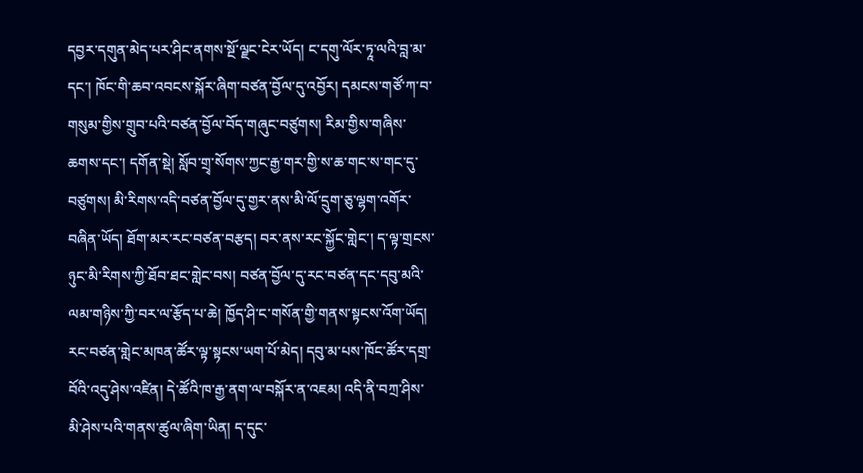དབྱར་དགུན་མེད་པར་ཤིང་ནགས་སྔོ་ལྗང་ངེར་ཡོད། ང་དགུ་ལོར་ཏཱ་ལའི་བླ་མ་དང་། ཁོང་གི་ཆབ་འབངས་སྐོར་ཞིག་བཙན་བྱོལ་དུ་འབྱོར། དམངས་གཙོ་ཀ་བ་གསུམ་གྱིས་གྲུབ་པའི་བཙན་བྱོལ་བོད་གཞུང་བཙུགས། རིམ་གྱིས་གཞིས་ཆགས་དང་། དགོན་སྡེ། སློབ་གྲྭ་སོགས་ཀྱང་རྒྱ་གར་གྱི་ས་ཆ་གང་ས་གང་དུ་བཙུགས། མི་རིགས་འདི་བཙན་བྱོལ་དུ་གྱར་ནས་མི་ལོ་དྲུག་ཅུ་ལྷག་འགོར་བཞིན་ཡོད། ཐོག་མར་རང་བཙན་བརྩད། བར་ནས་རང་སྐྱོང་གླེང་། ད་ལྟ་གྲངས་ཉུང་མི་རིགས་ཀྱི་ཐོབ་ཐང་གླེང་བས། བཙན་བྱོལ་དུ་རང་བཙན་དང་དབུ་མའི་ལམ་གཉིས་ཀྱི་བར་ལ་རྩོད་པ་ཆེ། ཁྱོད་ཤི་ང་གསོན་གྱི་གནས་སྟངས་འོག་ཡོད། རང་བཙན་གླེང་མཁན་ཚོར་ལྟ་སྟངས་ཡག་པོ་མེད། དབུ་མ་པས་ཁོང་ཚོར་དགྲ་བོའི་འདུ་ཤེས་འཛིན། དེ་ཚོའི་ཁ་རྒྱ་ནག་ལ་བསྐོར་ན་འཇམ། འདི་ནི་བཀྲ་ཤིས་མི་ཤེས་པའི་གནས་ཚུལ་ཞིག་ཡིན། ད་དུང་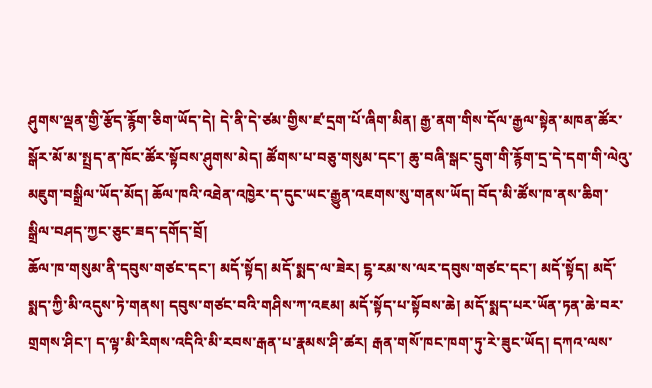ཤུགས་ལྡན་གྱི་རྩོད་རྙོག་ཅིག་ཡོད་དེ། དེ་ནི་དེ་ཙམ་གྱིས་ཛ་དྲག་པོ་ཞིག་མིན། རྒྱ་ནག་གིས་དོལ་རྒྱལ་སྟེན་མཁན་ཚོར་སྒོར་མོ་མ་སྤྲད་ན་ཁོང་ཚོར་སྟོབས་ཤུགས་མེད། ཚོགས་པ་བཅུ་གསུམ་དང་། ཆུ་བཞི་སྒང་དྲུག་གི་རྙོག་དྲ་དེ་དག་གི་ལེའུ་མཇུག་བསྒྲིལ་ཡོད་མོད། ཆོལ་ཁའི་འཐེན་འཁྱེར་ད་དུང་ཡང་རྒྱུན་འཇགས་སུ་གནས་ཡོད། བོད་མི་ཚོས་ཁ་ནས་ཆིག་སྒྲིལ་བཤད་ཀྱང་ཅུང་ཟད་དགོད་བྲོ།
ཆོལ་ཁ་གསུམ་ནི་དབུས་གཙང་དང་། མདོ་སྟོད། མདོ་སྨད་ལ་ཟེར། ངྷ་རམ་ས་ལར་དབུས་གཙང་དང་། མདོ་སྟོད། མདོ་སྨད་ཀྱི་མི་འདུས་ཏེ་གནས། དབུས་གཙང་བའི་གཤིས་ཀ་འཇམ། མདོ་སྟོད་པ་སྟོབས་ཆེ། མདོ་སྨད་པར་ཡོན་ཏན་ཆེ་བར་གྲགས་ཤིང་། ད་ལྟ་མི་རིགས་འདིའི་མི་རབས་རྒན་པ་རྣམས་ཤི་ཚར། རྒན་གསོ་ཁང་ཁག་ཏུ་རེ་ཟུང་ཡོད། དཀའ་ལས་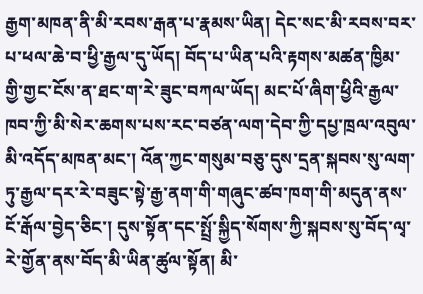རྒྱག་མཁན་ནི་མི་རབས་རྒན་པ་རྣམས་ཡིན། དེང་སང་མི་རབས་བར་པ་ཕལ་ཆེ་བ་ཕྱི་རྒྱལ་དུ་ཡོད། བོད་པ་ཡིན་པའི་རྟགས་མཚན་ཁྱིམ་གྱི་གྱང་ངོས་ན་ཐང་ག་རེ་ཟུང་བཀལ་ཡོད། མང་པོ་ཞིག་ཕྱིའི་རྒྱལ་ཁབ་ཀྱི་མི་སེར་ཆགས་པས་རང་བཙན་ལག་དེབ་ཀྱི་དཔྱ་ཁྲལ་འབུལ་མི་འདོད་མཁན་མང་། འོན་ཀྱང་གསུམ་བཅུ་དུས་དྲན་སྐབས་སུ་ལག་ཏུ་རྒྱལ་དར་རེ་བཟུང་སྟེ་རྒྱ་ནག་གི་གཞུང་ཚབ་ཁག་གི་མདུན་ནས་ངོ་རྒོལ་བྱེད་ཅིང་། དུས་སྟོན་དང་སྤྲོ་སྐྱིད་སོགས་ཀྱི་སྐབས་སུ་བོད་ལྭ་རེ་གྱོན་ནས་བོད་མི་ཡིན་ཚུལ་སྟོན། མི་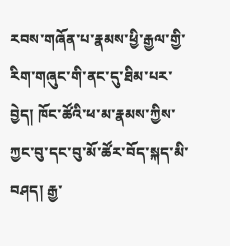རབས་གཞོན་པ་རྣམས་ཕྱི་རྒྱལ་གྱི་རིག་གཞུང་གི་ནང་དུ་ཐིམ་པར་བྱེད། ཁོང་ཚོའི་ཕ་མ་རྣམས་ཀྱིས་ཀྱང་བུ་དང་བུ་མོ་ཚོར་བོད་སྐད་མི་བཤད། རྒྱ་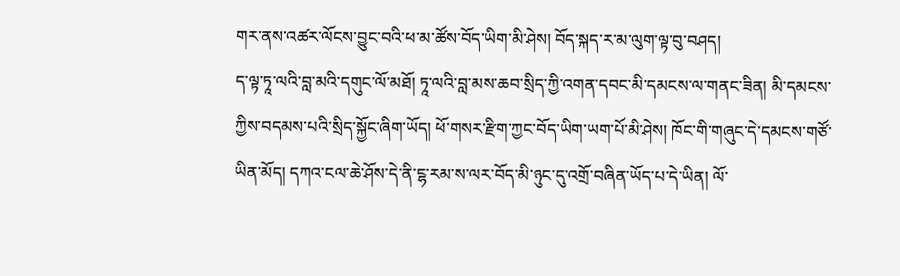གར་ནས་འཚར་ལོངས་བྱུང་བའི་ཕ་མ་ཚོས་བོད་ཡིག་མི་ཤེས། བོད་སྐད་ར་མ་ལུག་ལྟ་བུ་བཤད།
ད་ལྟ་ཏཱ་ལའི་བླ་མའི་དགུང་ལོ་མཐོ། ཏཱ་ལའི་བླ་མས་ཆབ་སྲིད་ཀྱི་འགན་དབང་མི་དམངས་ལ་གནང་ཟིན། མི་དམངས་ཀྱིས་བདམས་པའི་སྲིད་སྐྱོང་ཞིག་ཡོད། ཕོ་གསར་རྫིག་ཀྱང་བོད་ཡིག་ཡག་པོ་མི་ཤེས། ཁོང་གི་གཞུང་དེ་དམངས་གཙོ་ཡིན་མོད། དཀའ་ངལ་ཆེ་ཤོས་དེ་ནི་ངྷ་རམ་ས་ལར་བོད་མི་ཉུང་དུ་འགྲོ་བཞིན་ཡོད་པ་དེ་ཡིན། ལོ་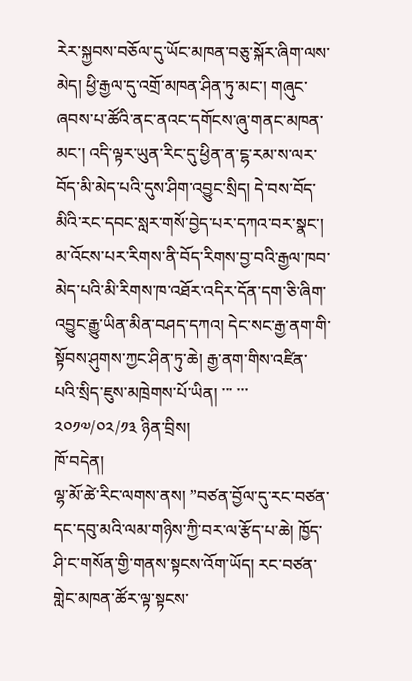རེར་སྐྱབས་བཅོལ་དུ་ཡོང་མཁན་བཅུ་སྐོར་ཞིག་ལས་མེད། ཕྱི་རྒྱལ་དུ་འགྲོ་མཁན་ཤིན་ཏུ་མང་། གཞུང་ཞབས་པ་ཚོའི་ནང་ནའང་དགོངས་ཞུ་གནང་མཁན་མང་། འདི་ལྟར་ཡུན་རིང་དུ་ཕྱིན་ན་ངྷ་རམ་ས་ལར་བོད་མི་མེད་པའི་དུས་ཤིག་འབྱུང་སྲིད། དེ་བས་བོད་མིའི་རང་དབང་སླར་གསོ་བྱེད་པར་དཀའ་བར་སྣང་། མ་འོངས་པར་རིགས་ནི་བོད་རིགས་བྱ་བའི་རྒྱལ་ཁབ་མེད་པའི་མི་རིགས་ཁ་འཐོར་འདིར་དོན་དག་ཅི་ཞིག་འབྱུང་རྒྱུ་ཡིན་མིན་བཤད་དཀའ། དེང་སང་རྒྱ་ནག་གི་སྟོབས་ཤུགས་ཀྱང་ཤིན་ཏུ་ཆེ། རྒྱ་ནག་གིས་འཛིན་པའི་སྲིད་ཇུས་མཁྲེགས་པོ་ཡིན། ་་་ ་་་
༢༠༡༧/༠༢/༡༣ ཉིན་བྲིས།
ཁོ་བདེན།
ལྷ་མོ་ཚེ་རིང་ལགས་ནས། ”བཙན་བྱོལ་དུ་རང་བཙན་དང་དབུ་མའི་ལམ་གཉིས་ཀྱི་བར་ལ་རྩོད་པ་ཆེ། ཁྱོད་ཤི་ང་གསོན་གྱི་གནས་སྟངས་འོག་ཡོད། རང་བཙན་གླེང་མཁན་ཚོར་ལྟ་སྟངས་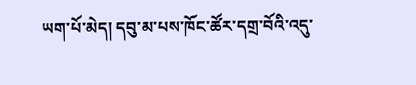ཡག་པོ་མེད། དབུ་མ་པས་ཁོང་ཚོར་དགྲ་བོའི་འདུ་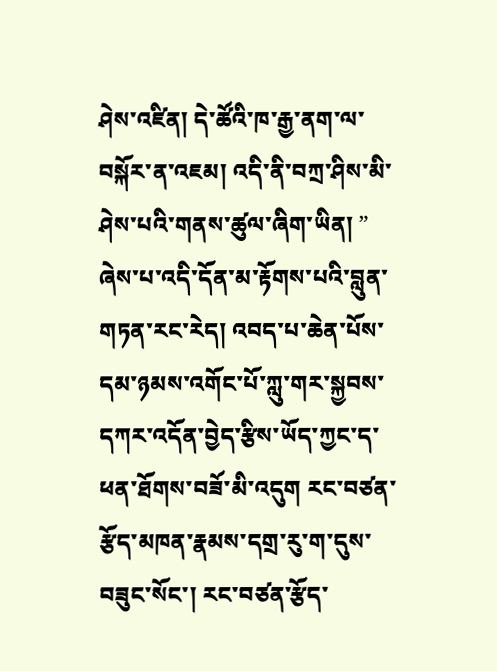ཤེས་འཛིན། དེ་ཚོའི་ཁ་རྒྱ་ནག་ལ་བསྐོར་ན་འཇམ། འདི་ནི་བཀྲ་ཤིས་མི་ཤེས་པའི་གནས་ཚུལ་ཞིག་ཡིན། ” ཞེས་པ་འདི་དོན་མ་རྟོགས་པའི་བླུན་གཏན་རང་རེད། འབད་པ་ཆེན་པོས་དམ་ཉམས་འགོང་པོ་ཀླུ་གར་སྐྱབས་དཀར་འདོན་བྱེད་རྩིས་ཡོད་ཀྱང་ད་ཕན་ཐོགས་བཟོ་མི་འདུག རང་བཙན་རྩོད་མཁན་རྣམས་དགྲ་རུ་ག་དུས་བཟུང་སོང་། རང་བཙན་རྩོད་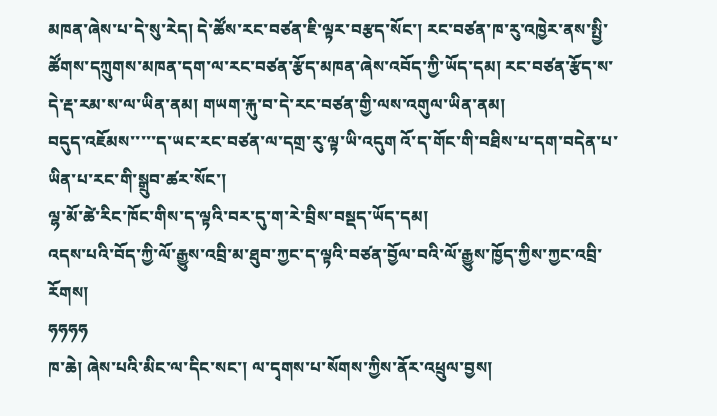མཁན་ཞེས་པ་དེ་སུ་རེད། དེ་ཚོས་རང་བཙན་ཇི་ལྟར་བརྩད་སོང་། རང་བཙན་ཁ་རུ་འཁྱེར་ནས་སྤྱི་ཚོགས་དཀྲུགས་མཁན་དག་ལ་རང་བཙན་རྩོད་མཁན་ཞེས་འབོད་ཀྱི་ཡོད་དམ། རང་བཙན་རྩོད་ས་དེ་རྡ་རམ་ས་ལ་ཡིན་ནམ། གཡག་རྐུ་བ་དེ་རང་བཙན་གྱི་ལས་འགུལ་ཡིན་ནམ།
བདུད་འཇོམས་་་་་ད་ཡང་རང་བཙན་ལ་དགྲ་རུ་ལྟ་ཡི་འདུག འོ་ད་གོང་གི་བཐིས་པ་དག་བདེན་པ་ཡིན་པ་རང་གི་སྒྲུབ་ཚར་སོང་།
ལྷ་མོ་ཚེ་རིང་ཁོང་གིས་ད་ལྟའི་བར་དུ་ག་རེ་བྲིས་བསྡད་ཡོད་དམ།
འདས་པའི་བོད་ཀྱི་ལོ་རྒྱུས་འབྲི་མ་ཐུབ་ཀྱང་ད་ལྟའི་བཙན་བྱོལ་བའི་ལོ་རྒྱུས་ཁྱོད་ཀྱིས་ཀྱང་འབྲི་རོགས།
ཧཧཧཧ
ཁ་ཆེ། ཞེས་པའི་མིང་ལ་དིང་སང་། ལ་དྭགས་པ་སོགས་ཀྱིས་ནོར་འཕྲུལ་བྱས།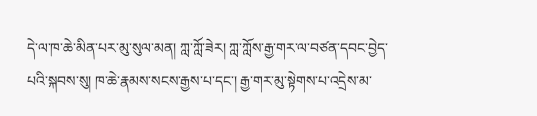དེ་ལ་ཁ་ཆེ་མིན་པར་མུ་སུལ་མན། ཀླ་ཀློ་ཟེར། ཀླ་ཀློས་རྒྱ་གར་ལ་བཙན་དབང་བྱེད་པའི་སྐབས་སུ། ཁ་ཆེ་རྣམས་སངས་རྒྱས་པ་དང་། རྒྱ་གར་མུ་སྟེགས་པ་འདྲེས་མ་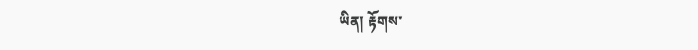ཡིན། རྟོགས་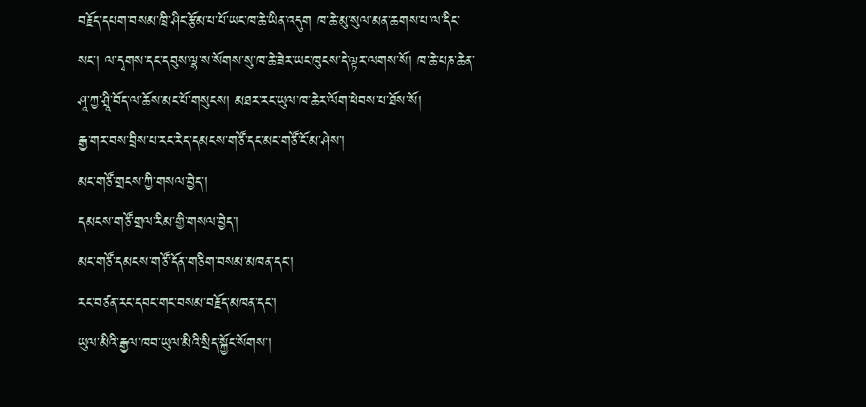བརྗོད་དཔག་བསམ་ཁྲི་ཤིང་རྩོམ་པ་པོ་ཡང་ཁ་ཆེ་ཡིན་འདུག ཁ་ཆེ་མུ་སུལ་མན་ཆགས་པ་ལ་དིང་སང་། ལ་དྭགས་དང་དབུས་ལྷ་ས་སོགས་སུ་ཁ་ཆེ་ཟེར་ཡང་ཁུངས་དེ་ལྟར་ལགས་སོ། ཁ་ཆེ་པཎ་ཆེན་ཤཱ་ཀྱ་ཤྲཱི་བོད་ལ་ཆོས་མང་པོ་གསུངས། མཐར་རང་ཡུལ་ཁ་ཆེར་ལོག་ཕེབས་པ་ཐོས་སོ།
རྒྱ་གར་བས་བྲིས་པ་རང་རེད་དམངས་གཙོ་དང་མང་གཙོ་ངོ་མ་ཤེས་།
མང་གཙོ་གྲངས་ཀྱི་གསལ་བྱེད་།
དམངས་གཙོ་གྲལ་རིམ་གྱི་གསལ་བྱེད་།
མང་གཙོ་དམངས་གཙོ་དོན་གཅིག་བསམ་མཁན་དང་།
རང་བཙན་རང་དབང་གང་བསམ་བརྗོད་མཁན་དང་།
ཡུལ་མིའི་རྒྱལ་ཁབ་ཡུལ་མིའི་སྲིད་སྐྱོང་སོགས་།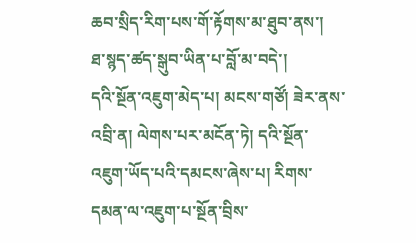ཆབ་སྲིད་རིག་པས་གོ་རྟོགས་མ་ཐུབ་ནས་།
ཐ་སྙད་ཚད་སྒུབ་ཡིན་པ་བློ་མ་བདེ་།
དའི་སྔོན་འཇུག་མེད་པ། མངས་གཙོ། ཟེར་ནས་འབྲི་ན། ལེགས་པར་མངོན་ཏེ། དའི་སྔོན་འཇུག་ཡོད་པའི་དམངས་ཞེས་པ། རིགས་དམན་ལ་འཇུག་པ་སྔོན་བྲིས་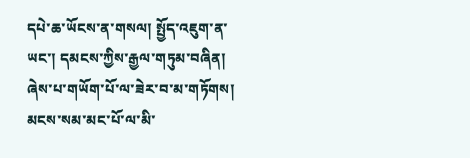དཔེ་ཆ་ཡོངས་ན་གསལ། སྤྱོད་འཇུག་ན་ཡང་། དམངས་ཀྱིས་རྒྱལ་གཏུམ་བཞིན། ཞེས་པ་གཡོག་པོ་ལ་ཟེར་བ་མ་གཏོགས། མངས་སམ་མང་པོ་ལ་མི་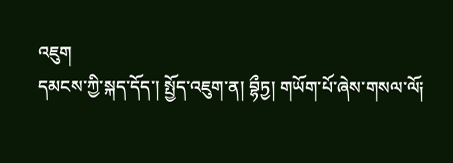འཇུག
དམངས་ཀྱི་སྐད་དོད་། སྤྱོད་འཇུག་ན། བྷྀཏྱ། གཡོག་པོ་ཞེས་གསལ་ལོ༏